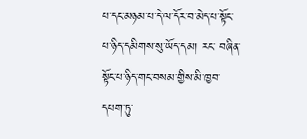པ་དང་མཉམ་པ་དེ་ལ་དོར་བ་མེད་པ་སྟོང་པ་ཉིད་དམིགས་སུ་ཡོད་དམ། རང་ བཞིན་སྟོང་པ་ཉིད་གང་བསམ་གྱིས་མི་ཁྱབ་དཔག་ཏུ་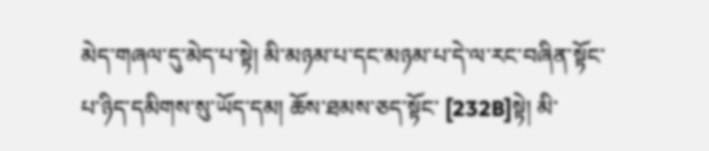མེད་གཞལ་དུ་མེད་པ་སྟེ། མི་མཉམ་པ་དང་མཉམ་པ་དེ་ལ་རང་བཞིན་སྟོང་པ་ཉིད་དམིགས་སུ་ཡོད་དམ། ཆོས་ཐམས་ཅད་སྟོང་ [232B]སྟེ། མི་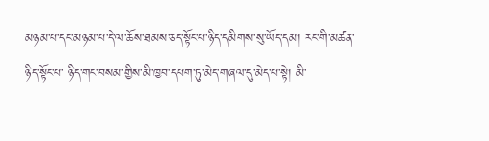མཉམ་པ་དང་མཉམ་པ་དེ་ལ་ཆོས་ཐམས་ཅད་སྟོང་པ་ཉིད་དམིགས་སུ་ཡོད་དམ། རང་གི་མཚན་ཉིད་སྟོང་པ་ ཉིད་གང་བསམ་གྱིས་མི་ཁྱབ་དཔག་ཏུ་མེད་གཞལ་དུ་མེད་པ་སྟེ། མི་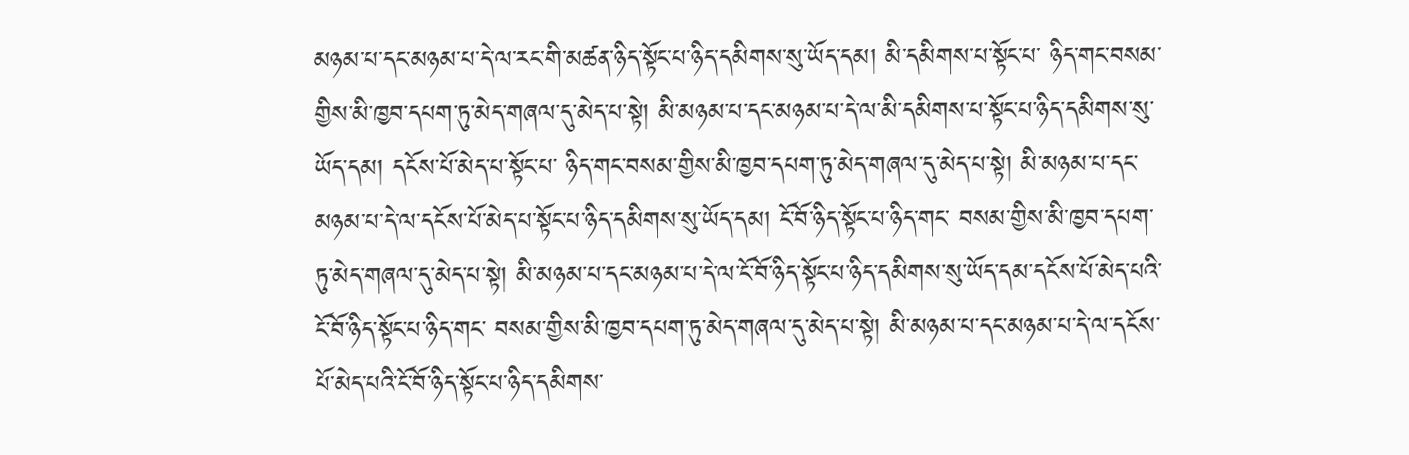མཉམ་པ་དང་མཉམ་པ་དེ་ལ་རང་གི་མཚན་ཉིད་སྟོང་པ་ཉིད་དམིགས་སུ་ཡོད་དམ། མི་དམིགས་པ་སྟོང་པ་ ཉིད་གང་བསམ་གྱིས་མི་ཁྱབ་དཔག་ཏུ་མེད་གཞལ་དུ་མེད་པ་སྟེ། མི་མཉམ་པ་དང་མཉམ་པ་དེ་ལ་མི་དམིགས་པ་སྟོང་པ་ཉིད་དམིགས་སུ་ཡོད་དམ། དངོས་པོ་མེད་པ་སྟོང་པ་ ཉིད་གང་བསམ་གྱིས་མི་ཁྱབ་དཔག་ཏུ་མེད་གཞལ་དུ་མེད་པ་སྟེ། མི་མཉམ་པ་དང་མཉམ་པ་དེ་ལ་དངོས་པོ་མེད་པ་སྟོང་པ་ཉིད་དམིགས་སུ་ཡོད་དམ། ངོ་བོ་ཉིད་སྟོང་པ་ཉིད་གང་ བསམ་གྱིས་མི་ཁྱབ་དཔག་ཏུ་མེད་གཞལ་དུ་མེད་པ་སྟེ། མི་མཉམ་པ་དང་མཉམ་པ་དེ་ལ་ངོ་བོ་ཉིད་སྟོང་པ་ཉིད་དམིགས་སུ་ཡོད་དམ་དངོས་པོ་མེད་པའི་ངོ་བོ་ཉིད་སྟོང་པ་ཉིད་གང་ བསམ་གྱིས་མི་ཁྱབ་དཔག་ཏུ་མེད་གཞལ་དུ་མེད་པ་སྟེ། མི་མཉམ་པ་དང་མཉམ་པ་དེ་ལ་དངོས་པོ་མེད་པའི་ངོ་བོ་ཉིད་སྟོང་པ་ཉིད་དམིགས་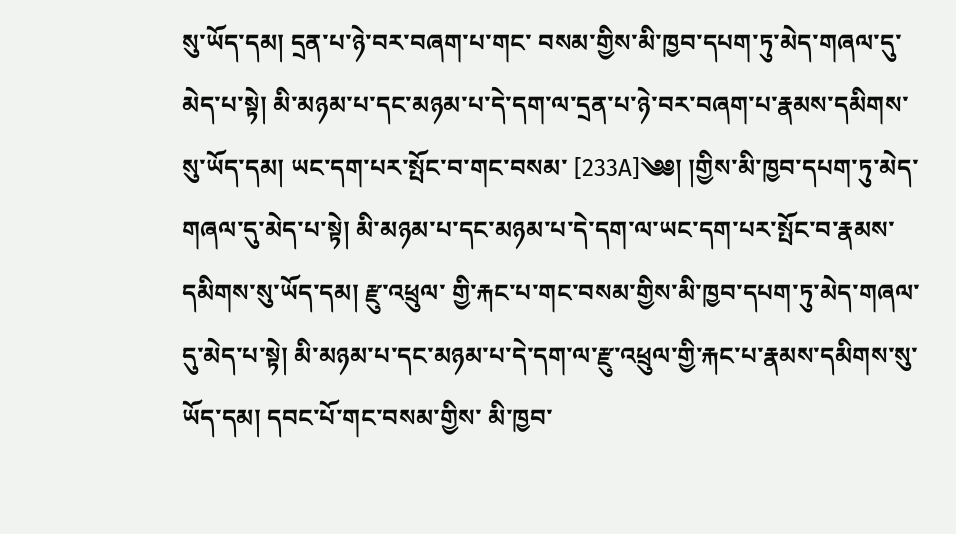སུ་ཡོད་དམ། དྲན་པ་ཉེ་བར་བཞག་པ་གང་ བསམ་གྱིས་མི་ཁྱབ་དཔག་ཏུ་མེད་གཞལ་དུ་མེད་པ་སྟེ། མི་མཉམ་པ་དང་མཉམ་པ་དེ་དག་ལ་དྲན་པ་ཉེ་བར་བཞག་པ་རྣམས་དམིགས་སུ་ཡོད་དམ། ཡང་དག་པར་སྤོང་བ་གང་བསམ་ [233A]༄༅། །གྱིས་མི་ཁྱབ་དཔག་ཏུ་མེད་གཞལ་དུ་མེད་པ་སྟེ། མི་མཉམ་པ་དང་མཉམ་པ་དེ་དག་ལ་ཡང་དག་པར་སྤོང་བ་རྣམས་དམིགས་སུ་ཡོད་དམ། རྫུ་འཕྲུལ་ གྱི་རྐང་པ་གང་བསམ་གྱིས་མི་ཁྱབ་དཔག་ཏུ་མེད་གཞལ་དུ་མེད་པ་སྟེ། མི་མཉམ་པ་དང་མཉམ་པ་དེ་དག་ལ་རྫུ་འཕྲུལ་གྱི་རྐང་པ་རྣམས་དམིགས་སུ་ཡོད་དམ། དབང་པོ་གང་བསམ་གྱིས་ མི་ཁྱབ་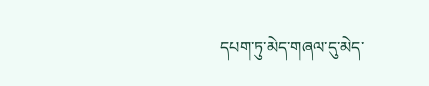དཔག་ཏུ་མེད་གཞལ་དུ་མེད་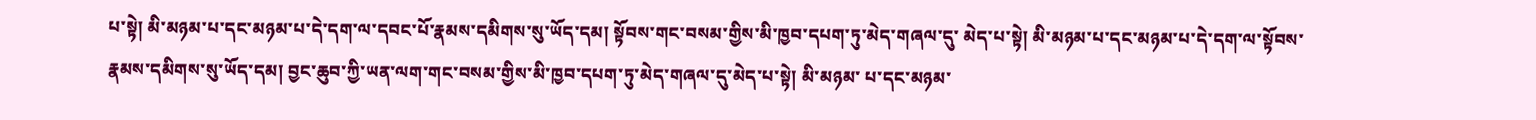པ་སྟེ། མི་མཉམ་པ་དང་མཉམ་པ་དེ་དག་ལ་དབང་པོ་རྣམས་དམིགས་སུ་ཡོད་དམ། སྟོབས་གང་བསམ་གྱིས་མི་ཁྱབ་དཔག་ཏུ་མེད་གཞལ་དུ་ མེད་པ་སྟེ། མི་མཉམ་པ་དང་མཉམ་པ་དེ་དག་ལ་སྟོབས་རྣམས་དམིགས་སུ་ཡོད་དམ། བྱང་ཆུབ་ཀྱི་ཡན་ལག་གང་བསམ་གྱིས་མི་ཁྱབ་དཔག་ཏུ་མེད་གཞལ་དུ་མེད་པ་སྟེ། མི་མཉམ་ པ་དང་མཉམ་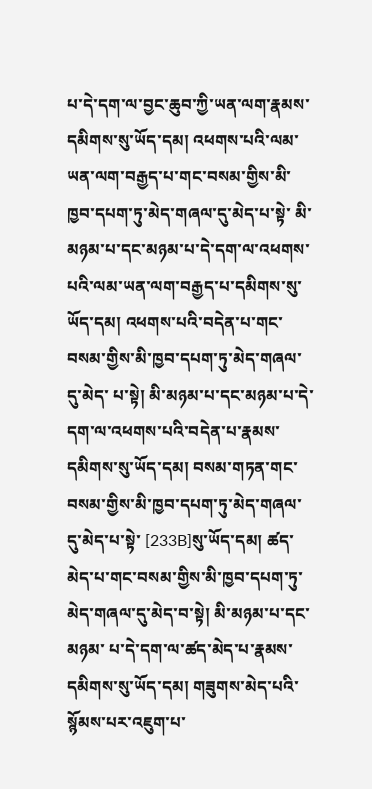པ་དེ་དག་ལ་བྱང་ཆུབ་ཀྱི་ཡན་ལག་རྣམས་དམིགས་སུ་ཡོད་དམ། འཕགས་པའི་ལམ་ཡན་ལག་བརྒྱད་པ་གང་བསམ་གྱིས་མི་ཁྱབ་དཔག་ཏུ་མེད་གཞལ་དུ་མེད་པ་སྟེ་ མི་མཉམ་པ་དང་མཉམ་པ་དེ་དག་ལ་འཕགས་པའི་ལམ་ཡན་ལག་བརྒྱད་པ་དམིགས་སུ་ཡོད་དམ། འཕགས་པའི་བདེན་པ་གང་བསམ་གྱིས་མི་ཁྱབ་དཔག་ཏུ་མེད་གཞལ་དུ་མེད་ པ་སྟེ། མི་མཉམ་པ་དང་མཉམ་པ་དེ་དག་ལ་འཕགས་པའི་བདེན་པ་རྣམས་དམིགས་སུ་ཡོད་དམ། བསམ་གཏན་གང་བསམ་གྱིས་མི་ཁྱབ་དཔག་ཏུ་མེད་གཞལ་དུ་མེད་པ་སྟེ་ [233B]སུ་ཡོད་དམ། ཚད་མེད་པ་གང་བསམ་གྱིས་མི་ཁྱབ་དཔག་ཏུ་མེད་གཞལ་དུ་མེད་བ་སྟེ། མི་མཉམ་པ་དང་མཉམ་ པ་དེ་དག་ལ་ཚད་མེད་པ་རྣམས་དམིགས་སུ་ཡོད་དམ། གཟུགས་མེད་པའི་སྙོམས་པར་འཇུག་པ་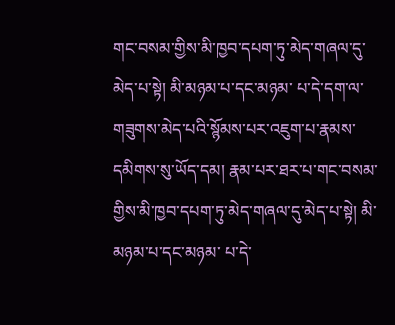གང་བསམ་གྱིས་མི་ཁྱབ་དཔག་ཏུ་མེད་གཞལ་དུ་མེད་པ་སྟེ། མི་མཉམ་པ་དང་མཉམ་ པ་དེ་དག་ལ་གཟུགས་མེད་པའི་སྙོམས་པར་འཇུག་པ་རྣམས་དམིགས་སུ་ཡོད་དམ། རྣམ་པར་ཐར་པ་གང་བསམ་གྱིས་མི་ཁྱབ་དཔག་ཏུ་མེད་གཞལ་དུ་མེད་པ་སྟེ། མི་མཉམ་པ་དང་མཉམ་ པ་དེ་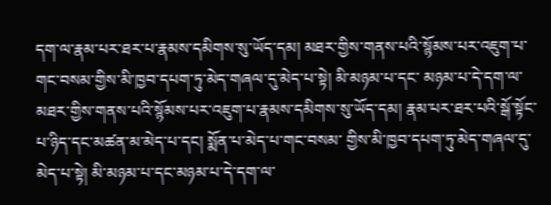དག་ལ་རྣམ་པར་ཐར་པ་རྣམས་དམིགས་སུ་ཡོད་དམ། མཐར་གྱིས་གནས་པའི་སྙོམས་པར་འཇུག་པ་གང་བསམ་གྱིས་མི་ཁྱབ་དཔག་ཏུ་མེད་གཞལ་དུ་མེད་པ་སྟེ། མི་མཉམ་པ་དང་ མཉམ་པ་དེ་དག་ལ་མཐར་གྱིས་གནས་པའི་སྙོམས་པར་འཇུག་པ་རྣམས་དམིགས་སུ་ཡོད་དམ། རྣམ་པར་ཐར་པའི་སྒོ་སྟོང་པ་ཉིད་དང་མཚན་མ་མེད་པ་དང། སྨོན་པ་མེད་པ་གང་བསམ་ གྱིས་མི་ཁྱབ་དཔག་ཏུ་མེད་གཞལ་དུ་མེད་པ་སྟེ། མི་མཉམ་པ་དང་མཉམ་པ་དེ་དག་ལ་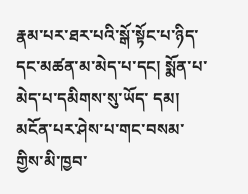རྣམ་པར་ཐར་པའི་སྒོ་སྟོང་པ་ཉིད་དང་མཚན་མ་མེད་པ་དང། སྨོན་པ་མེད་པ་དམིགས་སུ་ཡོད་ དམ། མངོན་པར་ཤེས་པ་གང་བསམ་གྱིས་མི་ཁྱབ་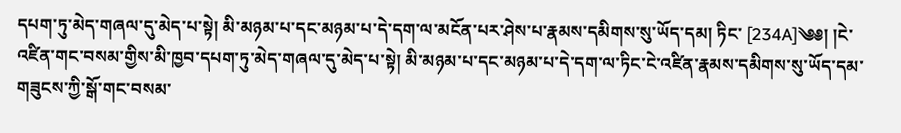དཔག་ཏུ་མེད་གཞལ་དུ་མེད་པ་སྟེ། མི་མཉམ་པ་དང་མཉམ་པ་དེ་དག་ལ་མངོན་པར་ཤེས་པ་རྣམས་དམིགས་སུ་ཡོད་དམ། ཏིང་ [234A]༄༅། །ངེ་འཛིན་གང་བསམ་གྱིས་མི་ཁྱབ་དཔག་ཏུ་མེད་གཞལ་དུ་མེད་པ་སྟེ། མི་མཉམ་པ་དང་མཉམ་པ་དེ་དག་ལ་ཏིང་ངེ་འཛིན་རྣམས་དམིགས་སུ་ཡོད་དམ་ གཟུངས་ཀྱི་སྒོ་གང་བསམ་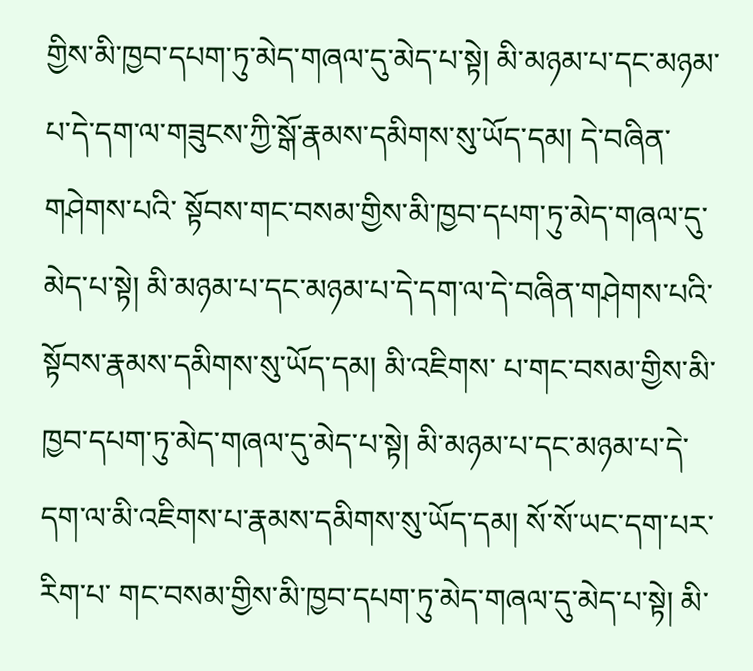གྱིས་མི་ཁྱབ་དཔག་ཏུ་མེད་གཞལ་དུ་མེད་པ་སྟེ། མི་མཉམ་པ་དང་མཉམ་པ་དེ་དག་ལ་གཟུངས་ཀྱི་སྒོ་རྣམས་དམིགས་སུ་ཡོད་དམ། དེ་བཞིན་གཤེགས་པའི་ སྟོབས་གང་བསམ་གྱིས་མི་ཁྱབ་དཔག་ཏུ་མེད་གཞལ་དུ་མེད་པ་སྟེ། མི་མཉམ་པ་དང་མཉམ་པ་དེ་དག་ལ་དེ་བཞིན་གཤེགས་པའི་སྟོབས་རྣམས་དམིགས་སུ་ཡོད་དམ། མི་འཇིགས་ པ་གང་བསམ་གྱིས་མི་ཁྱབ་དཔག་ཏུ་མེད་གཞལ་དུ་མེད་པ་སྟེ། མི་མཉམ་པ་དང་མཉམ་པ་དེ་དག་ལ་མི་འཇིགས་པ་རྣམས་དམིགས་སུ་ཡོད་དམ། སོ་སོ་ཡང་དག་པར་རིག་པ་ གང་བསམ་གྱིས་མི་ཁྱབ་དཔག་ཏུ་མེད་གཞལ་དུ་མེད་པ་སྟེ། མི་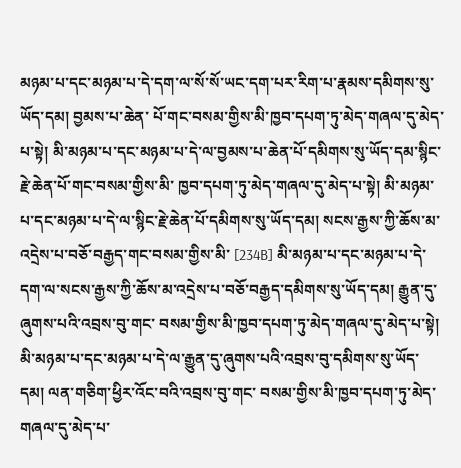མཉམ་པ་དང་མཉམ་པ་དེ་དག་ལ་སོ་སོ་ཡང་དག་པར་རིག་པ་རྣམས་དམིགས་སུ་ཡོད་དམ། བྱམས་པ་ཆེན་ པོ་གང་བསམ་གྱིས་མི་ཁྱབ་དཔག་ཏུ་མེད་གཞལ་དུ་མེད་པ་སྟེ། མི་མཉམ་པ་དང་མཉམ་པ་དེ་ལ་བྱམས་པ་ཆེན་པོ་དམིགས་སུ་ཡོད་དམ་སྙིང་རྗེ་ཆེན་པོ་གང་བསམ་གྱིས་མི་ ཁྱབ་དཔག་ཏུ་མེད་གཞལ་དུ་མེད་པ་སྟེ། མི་མཉམ་པ་དང་མཉམ་པ་དེ་ལ་སྙིང་རྗེ་ཆེན་པོ་དམིགས་སུ་ཡོད་དམ། སངས་རྒྱས་ཀྱི་ཆོས་མ་འདྲེས་པ་བཅོ་བརྒྱད་གང་བསམ་གྱིས་མི་ [234B] མི་མཉམ་པ་དང་མཉམ་པ་དེ་དག་ལ་སངས་རྒྱས་ཀྱི་ཆོས་མ་འདྲེས་པ་བཅོ་བརྒྱད་དམིགས་སུ་ཡོད་དམ། རྒྱུན་དུ་ཞུགས་པའི་འབྲས་བུ་གང་ བསམ་གྱིས་མི་ཁྱབ་དཔག་ཏུ་མེད་གཞལ་དུ་མེད་པ་སྟེ། མི་མཉམ་པ་དང་མཉམ་པ་དེ་ལ་རྒྱུན་དུ་ཞུགས་པའི་འབྲས་བུ་དམིགས་སུ་ཡོད་དམ། ལན་གཅིག་ཕྱིར་འོང་བའི་འབྲས་བུ་གང་ བསམ་གྱིས་མི་ཁྱབ་དཔག་ཏུ་མེད་གཞལ་དུ་མེད་པ་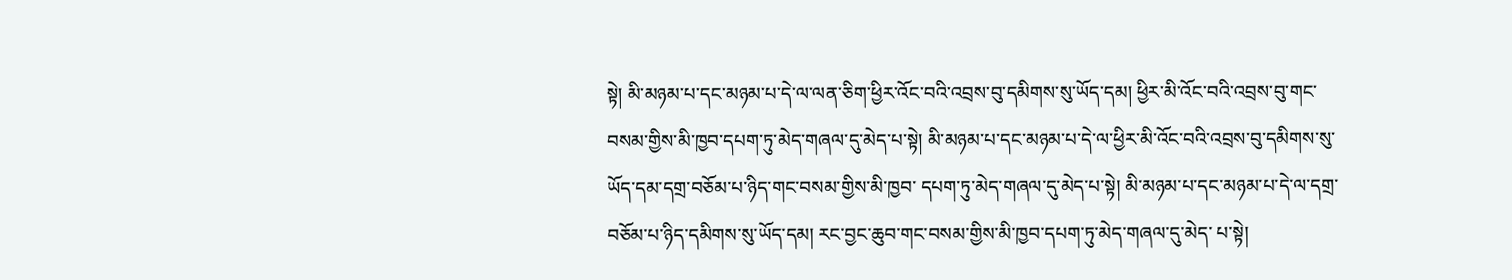སྟེ། མི་མཉམ་པ་དང་མཉམ་པ་དེ་ལ་ལན་ཅིག་ཕྱིར་འོང་བའི་འབྲས་བུ་དམིགས་སུ་ཡོད་དམ། ཕྱིར་མི་འོང་བའི་འབྲས་བུ་གང་ བསམ་གྱིས་མི་ཁྱབ་དཔག་ཏུ་མེད་གཞལ་དུ་མེད་པ་སྟེ། མི་མཉམ་པ་དང་མཉམ་པ་དེ་ལ་ཕྱིར་མི་འོང་བའི་འབྲས་བུ་དམིགས་སུ་ཡོད་དམ་དགྲ་བཅོམ་པ་ཉིད་གང་བསམ་གྱིས་མི་ཁྱབ་ དཔག་ཏུ་མེད་གཞལ་དུ་མེད་པ་སྟེ། མི་མཉམ་པ་དང་མཉམ་པ་དེ་ལ་དགྲ་བཅོམ་པ་ཉིད་དམིགས་སུ་ཡོད་དམ། རང་བྱང་ཆུབ་གང་བསམ་གྱིས་མི་ཁྱབ་དཔག་ཏུ་མེད་གཞལ་དུ་མེད་ པ་སྟེ།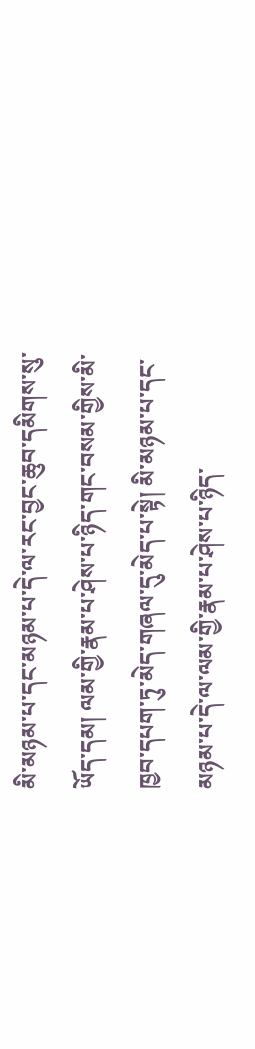མི་མཉམ་པ་དང་མཉམ་པ་དེ་ལ་རང་བྱང་ཆུབ་དམིགས་སུ་ཡོད་དམ། ལམ་གྱི་རྣམ་པ་ཤེས་པ་ཉིད་གང་བསམ་གྱིས་མི་ཁྱབ་དཔག་ཏུ་མེད་གཞལ་དུ་མེད་པ་སྟེ། མི་མཉམ་པ་དང་ མཉམ་པ་དེ་ལ་ལམ་གྱི་རྣམ་པ་ཤེས་པ་ཉིད་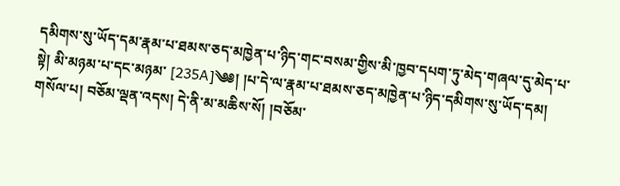དམིགས་སུ་ཡོད་དམ་རྣམ་པ་ཐམས་ཅད་མཁྱེན་པ་ཉིད་གང་བསམ་གྱིས་མི་ཁྱབ་དཔག་ཏུ་མེད་གཞལ་དུ་མེད་པ་སྟེ། མི་མཉམ་པ་དང་མཉམ་ [235A]༄༅། །པ་དེ་ལ་རྣམ་པ་ཐམས་ཅད་མཁྱེན་པ་ཉིད་དམིགས་སུ་ཡོད་དམ། གསོལ་པ། བཅོམ་ལྡན་འདས། དེ་ནི་མ་མཆིས་སོ། །བཅོམ་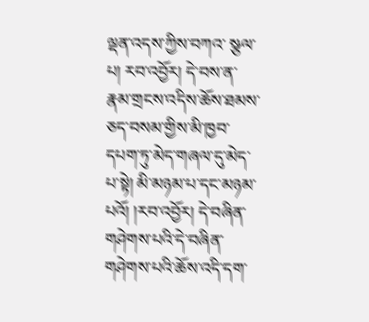ལྡན་འདས་ཀྱིས་བཀའ་ སྩལ་པ། རབ་འབྱོར། དེ་བས་ན་རྣམ་གྲངས་འདིས་ཆོས་ཐམས་ཅད་བསམ་གྱིས་མི་ཁྱབ་དཔག་ཏུ་མེད་གཞལ་དུ་མེད་པ་སྟེ། མི་མཉམ་པ་དང་མཉམ་པའོ། །རབ་འབྱོར། དེ་བཞིན་ གཤེགས་པའི་དེ་བཞིན་གཤེགས་པའི་ཆོས་འདི་དག་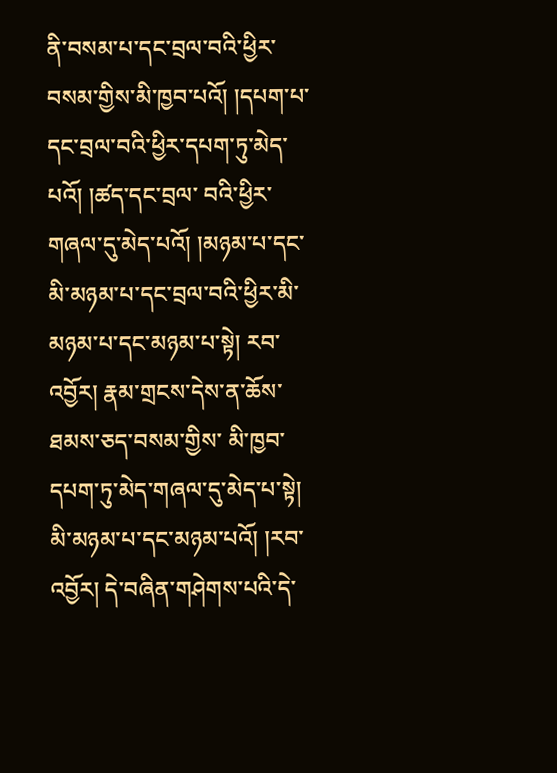ནི་བསམ་པ་དང་བྲལ་བའི་ཕྱིར་བསམ་གྱིས་མི་ཁྱབ་པའོ། །དཔག་པ་དང་བྲལ་བའི་ཕྱིར་དཔག་ཏུ་མེད་པའོ། །ཚད་དང་བྲལ་ བའི་ཕྱིར་གཞལ་དུ་མེད་པའོ། །མཉམ་པ་དང་མི་མཉམ་པ་དང་བྲལ་བའི་ཕྱིར་མི་མཉམ་པ་དང་མཉམ་པ་སྟེ། རབ་འབྱོར། རྣམ་གྲངས་དེས་ན་ཆོས་ཐམས་ཅད་བསམ་གྱིས་ མི་ཁྱབ་དཔག་ཏུ་མེད་གཞལ་དུ་མེད་པ་སྟེ། མི་མཉམ་པ་དང་མཉམ་པའོ། །རབ་འབྱོར། དེ་བཞིན་གཤེགས་པའི་དེ་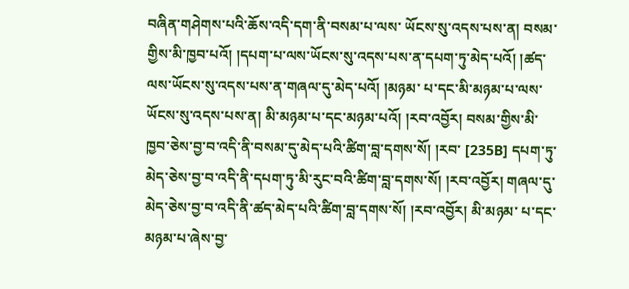བཞིན་གཤེགས་པའི་ཆོས་འདི་དག་ནི་བསམ་པ་ལས་ ཡོངས་སུ་འདས་པས་ན། བསམ་གྱིས་མི་ཁྱབ་པའོ། །དཔག་པ་ལས་ཡོངས་སུ་འདས་པས་ན་དཔག་ཏུ་མེད་པའོ། །ཚད་ལས་ཡོངས་སུ་འདས་པས་ན་གཞལ་དུ་མེད་པའོ། །མཉམ་ པ་དང་མི་མཉམ་པ་ལས་ཡོངས་སུ་འདས་པས་ན། མི་མཉམ་པ་དང་མཉམ་པའོ། །རབ་འབྱོར། བསམ་གྱིས་མི་ཁྱབ་ཅེས་བྱ་བ་འདི་ནི་བསམ་དུ་མེད་པའི་ཚིག་བླ་དགས་སོ། །རབ་ [235B] དཔག་ཏུ་མེད་ཅེས་བྱ་བ་འདི་ནི་དཔག་ཏུ་མི་རུང་བའི་ཚིག་བླ་དགས་སོ། །རབ་འབྱོར། གཞལ་དུ་མེད་ཅེས་བྱ་བ་འདི་ནི་ཚད་མེད་པའི་ཚིག་བླ་དགས་སོ། །རབ་འབྱོར། མི་མཉམ་ པ་དང་མཉམ་པ་ཞེས་བྱ་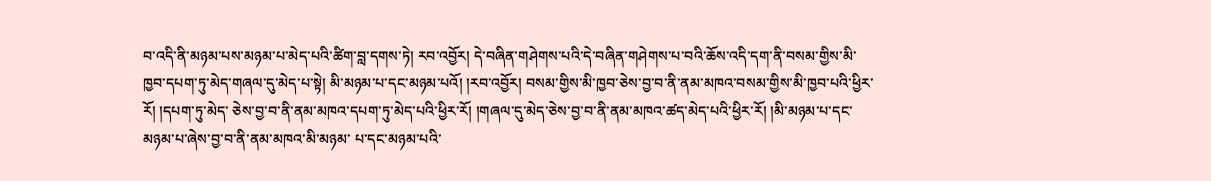བ་འདི་ནི་མཉམ་པས་མཉམ་པ་མེད་པའི་ཚིག་བླ་དགས་ཏེ། རབ་འབྱོར། དེ་བཞིན་གཤེགས་པའི་དེ་བཞིན་གཤེགས་པ་བའི་ཆོས་འདི་དག་ནི་བསམ་གྱིས་མི་ ཁྱབ་དཔག་ཏུ་མེད་གཞལ་དུ་མེད་པ་སྟེ། མི་མཉམ་པ་དང་མཉམ་པའོ། །རབ་འབྱོར། བསམ་གྱིས་མི་ཁྱབ་ཅེས་བྱ་བ་ནི་ནམ་མཁའ་བསམ་གྱིས་མི་ཁྱབ་པའི་ཕྱིར་རོ། །དཔག་ཏུ་མེད་ ཅེས་བྱ་བ་ནི་ནམ་མཁའ་དཔག་ཏུ་མེད་པའི་ཕྱིར་རོ། །གཞལ་དུ་མེད་ཅེས་བྱ་བ་ནི་ནམ་མཁའ་ཚད་མེད་པའི་ཕྱིར་རོ། །མི་མཉམ་པ་དང་མཉམ་པ་ཞེས་བྱ་བ་ནི་ནམ་མཁའ་མི་མཉམ་ པ་དང་མཉམ་པའི་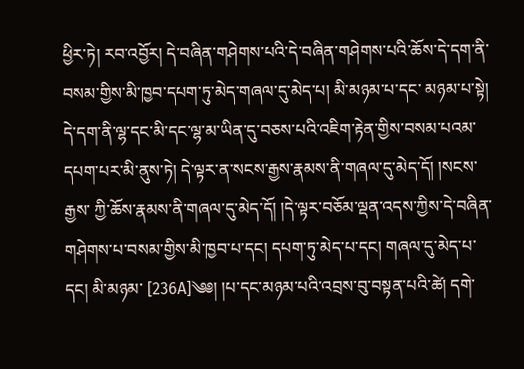ཕྱིར་ཏེ། རབ་འབྱོར། དེ་བཞིན་གཤེགས་པའི་དེ་བཞིན་གཤེགས་པའི་ཆོས་དེ་དག་ནི་བསམ་གྱིས་མི་ཁྱབ་དཔག་ཏུ་མེད་གཞལ་དུ་མེད་པ། མི་མཉམ་པ་དང་ མཉམ་པ་སྟེ། དེ་དག་ནི་ལྷ་དང་མི་དང་ལྷ་མ་ཡིན་དུ་བཅས་པའི་འཇིག་རྟེན་གྱིས་བསམ་པའམ་དཔག་པར་མི་ནུས་ཏེ། དེ་ལྟར་ན་སངས་རྒྱས་རྣམས་ནི་གཞལ་དུ་མེད་དོ། །སངས་རྒྱས་ ཀྱི་ཆོས་རྣམས་ནི་གཞལ་དུ་མེད་དོ། །དེ་ལྟར་བཅོམ་ལྡན་འདས་ཀྱིས་དེ་བཞིན་གཤེགས་པ་བསམ་གྱིས་མི་ཁྱབ་པ་དང། དཔག་ཏུ་མེད་པ་དང། གཞལ་དུ་མེད་པ་དང། མི་མཉམ་ [236A]༄༅། །པ་དང་མཉམ་པའི་འབྲས་བུ་བསྟན་པའི་ཚེ། དགེ་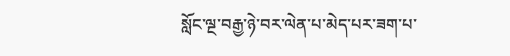སློང་ལྔ་བརྒྱ་ཉེ་བར་ལེན་པ་མེད་པར་ཟག་པ་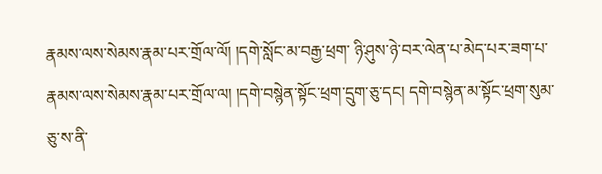རྣམས་ལས་སེམས་རྣམ་པར་གྲོལ་ལོ། །དགེ་སློང་མ་བརྒྱ་ཕྲག་ ཉི་ཤུས་ཉེ་བར་ལེན་པ་མེད་པར་ཟག་པ་རྣམས་ལས་སེམས་རྣམ་པར་གྲོལ་ལ། །དགེ་བསྙེན་སྟོང་ཕྲག་དྲུག་ཅུ་དང། དགེ་བསྙེན་མ་སྟོང་ཕྲག་སུམ་ཅུ་ས་ནི་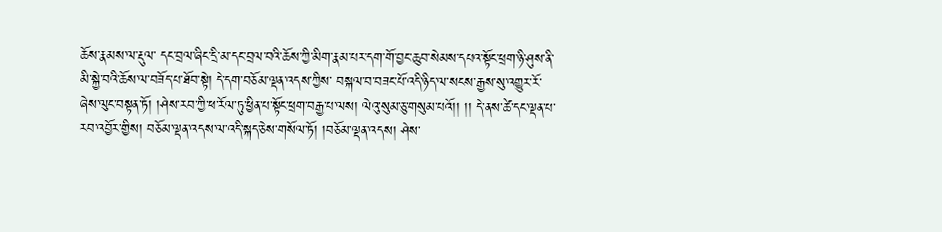ཆོས་རྣམས་ལ་རྡུལ་ དང་བྲལ་ཞིང་དྲི་མ་དང་བྲལ་བའི་ཆོས་ཀྱི་མིག་རྣམ་པར་དག་གོ་བྱང་ཆུབ་སེམས་དཔའ་སྟོང་ཕྲག་ཉི་ཤུས་ནི་མི་སྐྱེ་བའི་ཆོས་ལ་བཟོད་པ་ཐོབ་སྟེ། དེ་དག་བཅོམ་ལྡན་འདས་ཀྱིས་ བསྐལ་བ་བཟང་པོ་འདི་ཉིད་ལ་སངས་རྒྱས་སུ་འགྱུར་རོ་ཞེས་ལུང་བསྟན་ཏོ། །ཤེས་རབ་ཀྱི་ཕ་རོལ་ཏུ་ཕྱིན་པ་སྟོང་ཕྲག་བརྒྱ་པ་ལས། ལེའུ་སུམ་ཅུ་གསུམ་པའོ།། །། དེ་ནས་ཚེ་དང་ལྡན་པ་རབ་འབྱོར་གྱིས། བཅོམ་ལྡན་འདས་ལ་འདི་སྐད་ཅེས་གསོལ་ཏོ། །བཅོམ་ལྡན་འདས། ཤེས་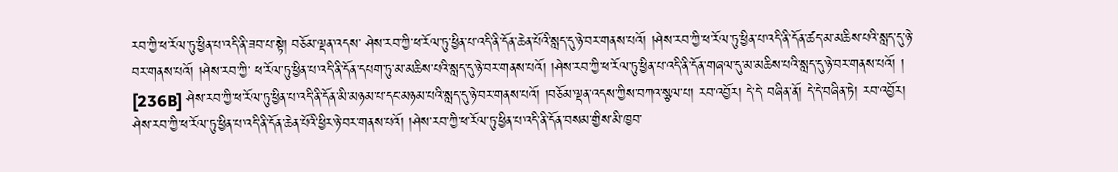རབ་ཀྱི་ཕ་རོལ་ཏུ་ཕྱིན་པ་འདི་ནི་ཟབ་པ་སྟེ། བཅོམ་ལྡན་འདས་ ཤེས་རབ་ཀྱི་ཕ་རོལ་ཏུ་ཕྱིན་པ་འདི་ནི་དོན་ཆེན་པོའི་སླད་དུ་ཉེ་བར་གནས་པའོ། །ཤེས་རབ་ཀྱི་ཕ་རོལ་ཏུ་ཕྱིན་པ་འདི་ནི་དོན་ཚད་མ་མཆིས་པའི་སླད་དུ་ཉེ་བར་གནས་པའོ། །ཤེས་རབ་ཀྱི་ ཕ་རོལ་ཏུ་ཕྱིན་པ་འདི་ནི་དོན་དཔག་ཏུ་མ་མཆིས་པའི་སླད་དུ་ཉེ་བར་གནས་པའོ། །ཤེས་རབ་ཀྱི་ཕ་རོལ་ཏུ་ཕྱིན་པ་འདི་ནི་དོན་གཞལ་དུ་མ་མཆིས་པའི་སླད་དུ་ཉེ་བར་གནས་པའོ། ། [236B] ཤེས་རབ་ཀྱི་ཕ་རོལ་ཏུ་ཕྱིན་པ་འདི་ནི་དོན་མི་མཉམ་པ་དང་མཉམ་པའི་སླད་དུ་ཉེ་བར་གནས་པའོ། །བཅོམ་ལྡན་འདས་ཀྱིས་བཀའ་སྩལ་པ། རབ་འབྱོར། དེ་དེ་ བཞིན་ནོ། དེ་དེ་བཞིན་ཏེ། རབ་འབྱོར། ཤེས་རབ་ཀྱི་ཕ་རོལ་ཏུ་ཕྱིན་པ་འདི་ནི་དོན་ཆེན་པོའི་ཕྱིར་ཉེ་བར་གནས་པའོ། །ཤེས་རབ་ཀྱི་ཕ་རོལ་ཏུ་ཕྱིན་པ་འདི་ནི་དོན་བསམ་གྱིས་མི་ཁྱབ་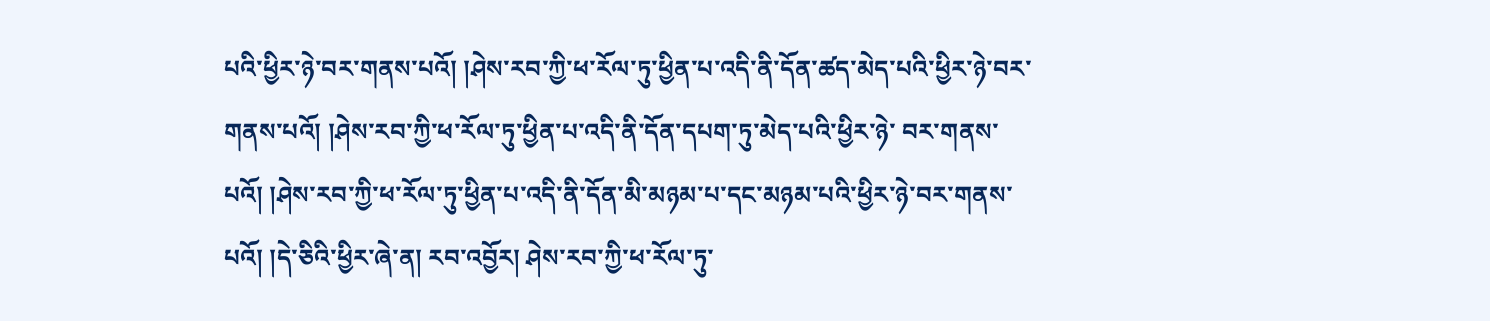པའི་ཕྱིར་ཉེ་བར་གནས་པའོ། །ཤེས་རབ་ཀྱི་ཕ་རོལ་ཏུ་ཕྱིན་པ་འདི་ནི་དོན་ཚད་མེད་པའི་ཕྱིར་ཉེ་བར་གནས་པའོ། །ཤེས་རབ་ཀྱི་ཕ་རོལ་ཏུ་ཕྱིན་པ་འདི་ནི་དོན་དཔག་ཏུ་མེད་པའི་ཕྱིར་ཉེ་ བར་གནས་པའོ། །ཤེས་རབ་ཀྱི་ཕ་རོལ་ཏུ་ཕྱིན་པ་འདི་ནི་དོན་མི་མཉམ་པ་དང་མཉམ་པའི་ཕྱིར་ཉེ་བར་གནས་པའོ། །དེ་ཅིའི་ཕྱིར་ཞེ་ན། རབ་འབྱོར། ཤེས་རབ་ཀྱི་ཕ་རོལ་ཏུ་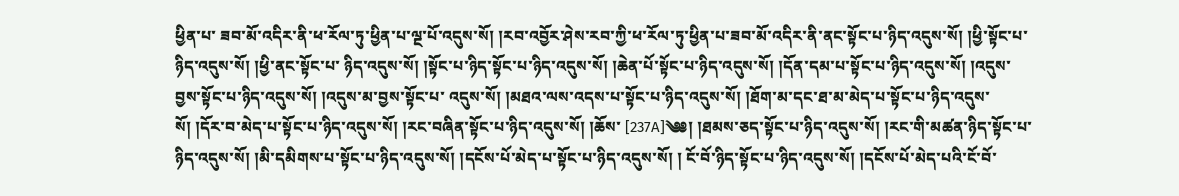ཕྱིན་པ་ ཟབ་མོ་འདིར་ནི་ཕ་རོལ་ཏུ་ཕྱིན་པ་ལྔ་པོ་འདུས་སོ། །རབ་འབྱོར་ཤེས་རབ་ཀྱི་ཕ་རོལ་ཏུ་ཕྱིན་པ་ཟབ་མོ་འདིར་ནི་ནང་སྟོང་པ་ཉིད་འདུས་སོ། །ཕྱི་སྟོང་པ་ཉིད་འདུས་སོ། །ཕྱི་ནང་སྟོང་པ་ ཉིད་འདུས་སོ། །སྟོང་པ་ཉིད་སྟོང་པ་ཉིད་འདུས་སོ། །ཆེན་པོ་སྟོང་པ་ཉིད་འདུས་སོ། །དོན་དམ་པ་སྟོང་པ་ཉིད་འདུས་སོ། །འདུས་བྱས་སྟོང་པ་ཉིད་འདུས་སོ། །འདུས་མ་བྱས་སྟོང་པ་ འདུས་སོ། །མཐའ་ལས་འདས་པ་སྟོང་པ་ཉིད་འདུས་སོ། །ཐོག་མ་དང་ཐ་མ་མེད་པ་སྟོང་པ་ཉིད་འདུས་སོ། །དོར་བ་མེད་པ་སྟོང་པ་ཉིད་འདུས་སོ། །རང་བཞིན་སྟོང་པ་ཉིད་འདུས་སོ། །ཆོས་ [237A]༄༅། །ཐམས་ཅད་སྟོང་པ་ཉིད་འདུས་སོ། །རང་གི་མཚན་ཉིད་སྟོང་པ་ཉིད་འདུས་སོ། །མི་དམིགས་པ་སྟོང་པ་ཉིད་འདུས་སོ། །དངོས་པོ་མེད་པ་སྟོང་པ་ཉིད་འདུས་སོ། ། ངོ་བོ་ཉིད་སྟོང་པ་ཉིད་འདུས་སོ། །དངོས་པོ་མེད་པའི་ངོ་བོ་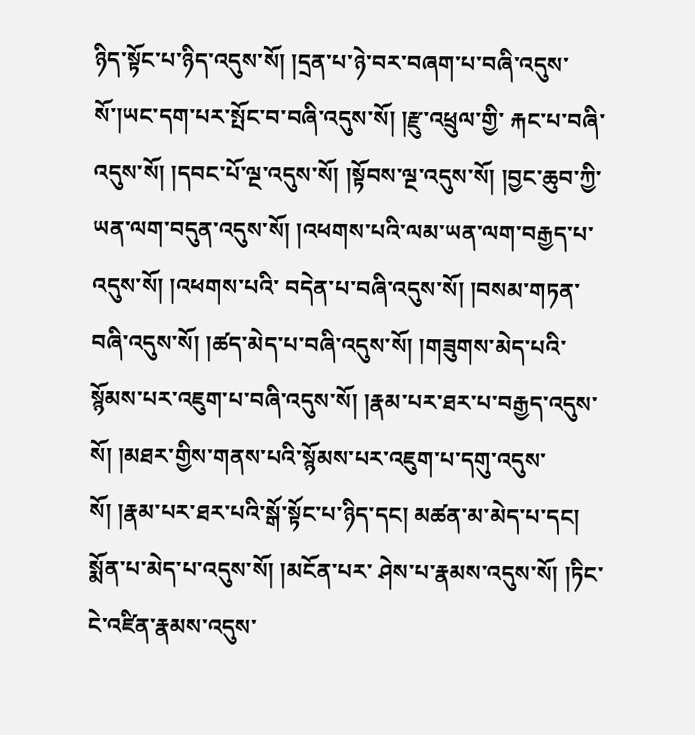ཉིད་སྟོང་པ་ཉིད་འདུས་སོ། །དྲན་པ་ཉེ་བར་བཞག་པ་བཞི་འདུས་སོ་།ཡང་དག་པར་སྤོང་བ་བཞི་འདུས་སོ། །རྫུ་འཕྲུལ་གྱི་ རྐང་པ་བཞི་འདུས་སོ། །དབང་པོ་ལྔ་འདུས་སོ། །སྟོབས་ལྔ་འདུས་སོ། །བྱང་ཆུབ་ཀྱི་ཡན་ལག་བདུན་འདུས་སོ། །འཕགས་པའི་ལམ་ཡན་ལག་བརྒྱད་པ་འདུས་སོ། །འཕགས་པའི་ བདེན་པ་བཞི་འདུས་སོ། །བསམ་གཏན་བཞི་འདུས་སོ། །ཚད་མེད་པ་བཞི་འདུས་སོ། །གཟུགས་མེད་པའི་སྙོམས་པར་འཇུག་པ་བཞི་འདུས་སོ། །རྣམ་པར་ཐར་པ་བརྒྱད་འདུས་ སོ། །མཐར་གྱིས་གནས་པའི་སྙོམས་པར་འཇུག་པ་དགུ་འདུས་སོ། །རྣམ་པར་ཐར་པའི་སྒོ་སྟོང་པ་ཉིད་དང། མཚན་མ་མེད་པ་དང། སྨོན་པ་མེད་པ་འདུས་སོ། །མངོན་པར་ ཤེས་པ་རྣམས་འདུས་སོ། །ཏིང་ངེ་འཛིན་རྣམས་འདུས་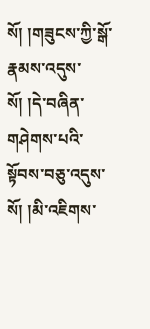སོ། །གཟུངས་ཀྱི་སྒོ་རྣམས་འདུས་སོ། །དེ་བཞིན་གཤེགས་པའི་སྟོབས་བཅུ་འདུས་སོ། །མི་འཇིགས་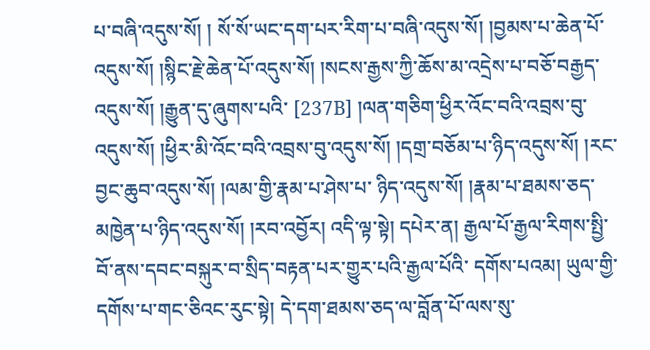པ་བཞི་འདུས་སོ། ། སོ་སོ་ཡང་དག་པར་རིག་པ་བཞི་འདུས་སོ། །བྱམས་པ་ཆེན་པོ་འདུས་སོ། །སྙིང་རྗེ་ཆེན་པོ་འདུས་སོ། །སངས་རྒྱས་ཀྱི་ཆོས་མ་འདྲེས་པ་བཅོ་བརྒྱད་འདུས་སོ། །རྒྱུན་དུ་ཞུགས་པའི་ [237B] །ལན་གཅིག་ཕྱིར་འོང་བའི་འབྲས་བུ་འདུས་སོ། །ཕྱིར་མི་འོང་བའི་འབྲས་བུ་འདུས་སོ། །དགྲ་བཅོམ་པ་ཉིད་འདུས་སོ། །རང་བྱང་ཆུབ་འདུས་སོ། །ལམ་གྱི་རྣམ་པ་ཤེས་པ་ ཉིད་འདུས་སོ། །རྣམ་པ་ཐམས་ཅད་མཁྱེན་པ་ཉིད་འདུས་སོ། །རབ་འབྱོར། འདི་ལྟ་སྟེ། དཔེར་ན། རྒྱལ་པོ་རྒྱལ་རིགས་སྤྱི་བོ་ནས་དབང་བསྐུར་བ་སྲིད་བརྟན་པར་གྱུར་པའི་རྒྱལ་པོའི་ དགོས་པའམ། ཡུལ་གྱི་དགོས་པ་གང་ཅིའང་རུང་སྟེ། དེ་དག་ཐམས་ཅད་ལ་བློན་པོ་ལས་སུ་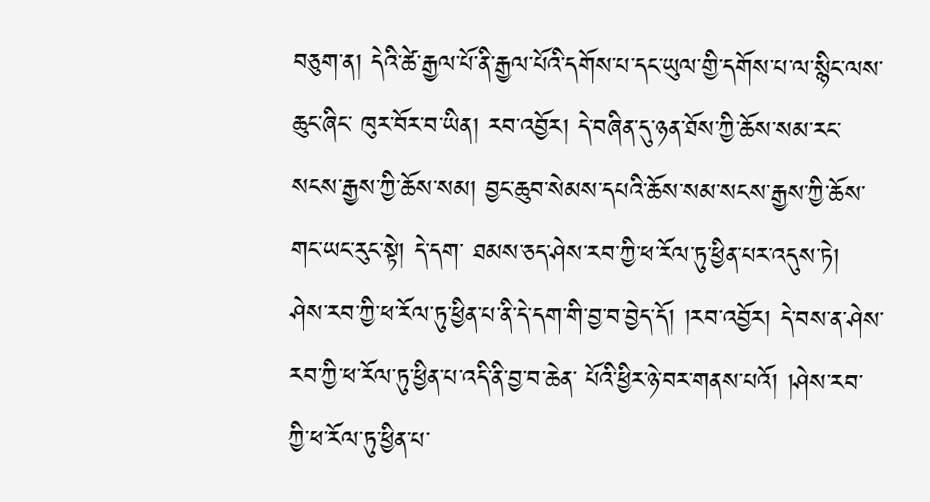བཅུག་ན། དེའི་ཚེ་རྒྱལ་པོ་ནི་རྒྱལ་པོའི་དགོས་པ་དང་ཡུལ་གྱི་དགོས་པ་ལ་སྙིང་ལས་ཆུང་ཞིང་ ཁུར་བོར་བ་ཡིན། རབ་འབྱོར། དེ་བཞིན་དུ་ཉན་ཐོས་ཀྱི་ཆོས་སམ་རང་སངས་རྒྱས་ཀྱི་ཆོས་སམ། བྱང་ཆུབ་སེམས་དཔའི་ཆོས་སམ་སངས་རྒྱས་ཀྱི་ཆོས་གང་ཡང་རུང་སྟེ། དེ་དག་ ཐམས་ཅད་ཤེས་རབ་ཀྱི་ཕ་རོལ་ཏུ་ཕྱིན་པར་འདུས་ཏེ། ཤེས་རབ་ཀྱི་ཕ་རོལ་ཏུ་ཕྱིན་པ་ནི་དེ་དག་གི་བྱ་བ་བྱེད་དོ། །རབ་འབྱོར། དེ་བས་ན་ཤེས་རབ་ཀྱི་ཕ་རོལ་ཏུ་ཕྱིན་པ་འདི་ནི་བྱ་བ་ཆེན་ པོའི་ཕྱིར་ཉེ་བར་གནས་པའོ། །ཤེས་རབ་ཀྱི་ཕ་རོལ་ཏུ་ཕྱིན་པ་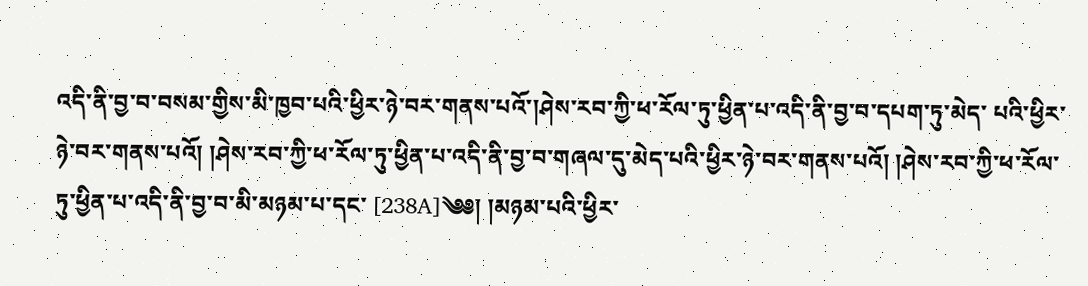འདི་ནི་བྱ་བ་བསམ་གྱིས་མི་ཁྱབ་པའི་ཕྱིར་ཉེ་བར་གནས་པའོ་།ཤེས་རབ་ཀྱི་ཕ་རོལ་ཏུ་ཕྱིན་པ་འདི་ནི་བྱ་བ་དཔག་ཏུ་མེད་ པའི་ཕྱིར་ཉེ་བར་གནས་པའོ། །ཤེས་རབ་ཀྱི་ཕ་རོལ་ཏུ་ཕྱིན་པ་འདི་ནི་བྱ་བ་གཞལ་དུ་མེད་པའི་ཕྱིར་ཉེ་བར་གནས་པའོ། །ཤེས་རབ་ཀྱི་ཕ་རོལ་ཏུ་ཕྱིན་པ་འདི་ནི་བྱ་བ་མི་མཉམ་པ་དང་ [238A]༄༅། །མཉམ་པའི་ཕྱིར་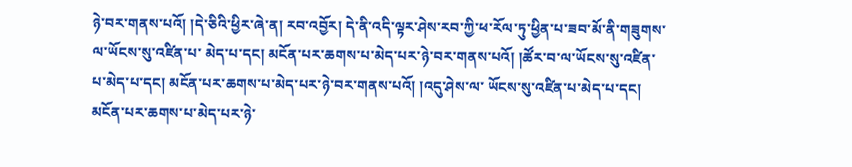ཉེ་བར་གནས་པའོ། །དེ་ཅིའི་ཕྱིར་ཞེ་ན། རབ་འབྱོར། དེ་ནི་འདི་ལྟར་ཤེས་རབ་ཀྱི་ཕ་རོལ་ཏུ་ཕྱིན་པ་ཟབ་མོ་ནི་གཟུགས་ལ་ཡོངས་སུ་འཛིན་པ་ མེད་པ་དང། མངོན་པར་ཆགས་པ་མེད་པར་ཉེ་བར་གནས་པའོ། །ཚོར་བ་ལ་ཡོངས་སུ་འཛིན་པ་མེད་པ་དང། མངོན་པར་ཆགས་པ་མེད་པར་ཉེ་བར་གནས་པའོ། །འདུ་ཤེས་ལ་ ཡོངས་སུ་འཛིན་པ་མེད་པ་དང། མངོན་པར་ཆགས་པ་མེད་པར་ཉེ་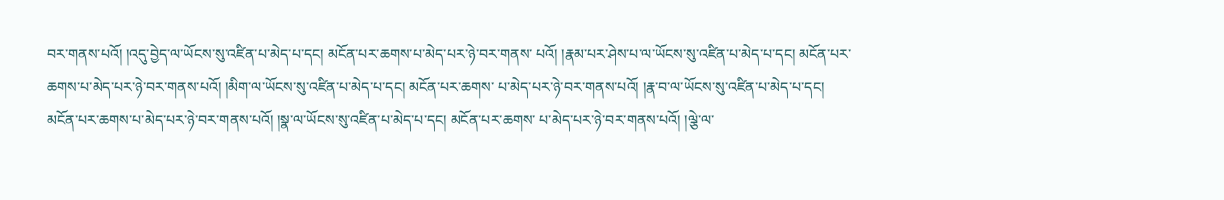བར་གནས་པའོ། །འདུ་བྱེད་ལ་ཡོངས་སུ་འཛིན་པ་མེད་པ་དང། མངོན་པར་ཆགས་པ་མེད་པར་ཉེ་བར་གནས་ པའོ། །རྣམ་པར་ཤེས་པ་ལ་ཡོངས་སུ་འཛིན་པ་མེད་པ་དང། མངོན་པར་ཆགས་པ་མེད་པར་ཉེ་བར་གནས་པའོ། །མིག་ལ་ཡོངས་སུ་འཛིན་པ་མེད་པ་དང། མངོན་པར་ཆགས་ པ་མེད་པར་ཉེ་བར་གནས་པའོ། །རྣ་བ་ལ་ཡོངས་སུ་འཛིན་པ་མེད་པ་དང། མངོན་པར་ཆགས་པ་མེད་པར་ཉེ་བར་གནས་པའོ། །སྣ་ལ་ཡོངས་སུ་འཛིན་པ་མེད་པ་དང། མངོན་པར་ཆགས་ པ་མེད་པར་ཉེ་བར་གནས་པའོ། །ལྕེ་ལ་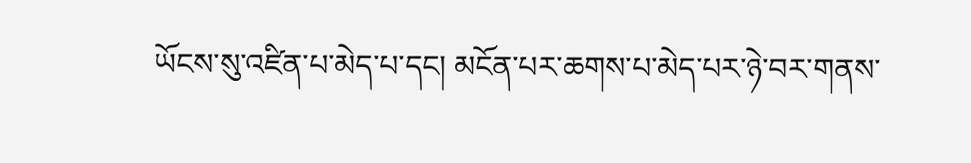ཡོངས་སུ་འཛིན་པ་མེད་པ་དང། མངོན་པར་ཆགས་པ་མེད་པར་ཉེ་བར་གནས་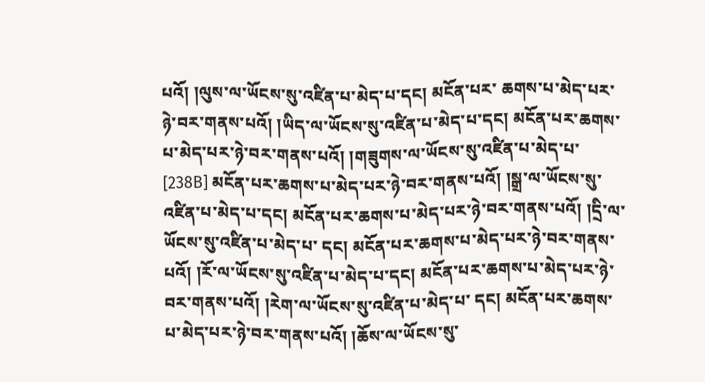པའོ། །ལུས་ལ་ཡོངས་སུ་འཛིན་པ་མེད་པ་དང། མངོན་པར་ ཆགས་པ་མེད་པར་ཉེ་བར་གནས་པའོ། །ཡིད་ལ་ཡོངས་སུ་འཛིན་པ་མེད་པ་དང། མངོན་པར་ཆགས་པ་མེད་པར་ཉེ་བར་གནས་པའོ། །གཟུགས་ལ་ཡོངས་སུ་འཛིན་པ་མེད་པ་ [238B] མངོན་པར་ཆགས་པ་མེད་པར་ཉེ་བར་གནས་པའོ། །སྒྲ་ལ་ཡོངས་སུ་འཛིན་པ་མེད་པ་དང། མངོན་པར་ཆགས་པ་མེད་པར་ཉེ་བར་གནས་པའོ། །དྲི་ལ་ཡོངས་སུ་འཛིན་པ་མེད་པ་ དང། མངོན་པར་ཆགས་པ་མེད་པར་ཉེ་བར་གནས་པའོ། །རོ་ལ་ཡོངས་སུ་འཛིན་པ་མེད་པ་དང། མངོན་པར་ཆགས་པ་མེད་པར་ཉེ་བར་གནས་པའོ། །རེག་ལ་ཡོངས་སུ་འཛིན་པ་མེད་པ་ དང། མངོན་པར་ཆགས་པ་མེད་པར་ཉེ་བར་གནས་པའོ། །ཆོས་ལ་ཡོངས་སུ་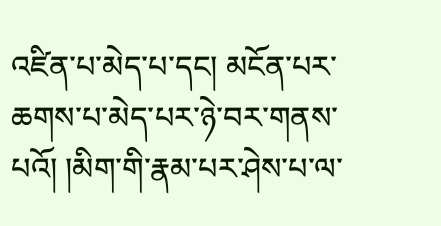འཛིན་པ་མེད་པ་དང། མངོན་པར་ཆགས་པ་མེད་པར་ཉེ་བར་གནས་པའོ། །མིག་གི་རྣམ་པར་ཤེས་པ་ལ་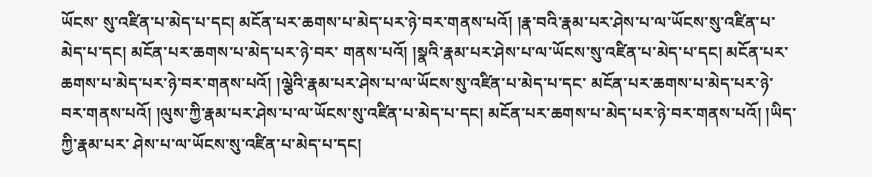ཡོངས་ སུ་འཛིན་པ་མེད་པ་དང། མངོན་པར་ཆགས་པ་མེད་པར་ཉེ་བར་གནས་པའོ། །རྣ་བའི་རྣམ་པར་ཤེས་པ་ལ་ཡོངས་སུ་འཛིན་པ་མེད་པ་དང། མངོན་པར་ཆགས་པ་མེད་པར་ཉེ་བར་ གནས་པའོ། །སྣའི་རྣམ་པར་ཤེས་པ་ལ་ཡོངས་སུ་འཛིན་པ་མེད་པ་དང། མངོན་པར་ཆགས་པ་མེད་པར་ཉེ་བར་གནས་པའོ། །ལྕེའི་རྣམ་པར་ཤེས་པ་ལ་ཡོངས་སུ་འཛིན་པ་མེད་པ་དང་ མངོན་པར་ཆགས་པ་མེད་པར་ཉེ་བར་གནས་པའོ། །ལུས་ཀྱི་རྣམ་པར་ཤེས་པ་ལ་ཡོངས་སུ་འཛིན་པ་མེད་པ་དང། མངོན་པར་ཆགས་པ་མེད་པར་ཉེ་བར་གནས་པའོ། །ཡིད་ཀྱི་རྣམ་པར་ ཤེས་པ་ལ་ཡོངས་སུ་འཛིན་པ་མེད་པ་དང།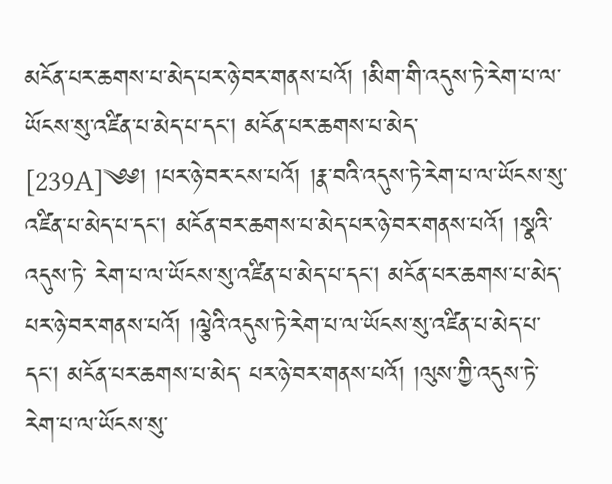མངོན་པར་ཆགས་པ་མེད་པར་ཉེ་བར་གནས་པའོ། །མིག་གི་འདུས་ཏེ་རེག་པ་ལ་ཡོངས་སུ་འཛིན་པ་མེད་པ་དང། མངོན་པར་ཆགས་པ་མེད་ [239A]༄༅། །པར་ཉེ་བར་ངས་པའོ། །རྣ་བའི་འདུས་ཏེ་རེག་པ་ལ་ཡོངས་སུ་འཛིན་པ་མེད་པ་དང། མངོན་བར་ཆགས་པ་མེད་པར་ཉེ་བར་གནས་པའོ། །སྣའི་འདུས་ཏེ་ རེག་པ་ལ་ཡོངས་སུ་འཛིན་པ་མེད་པ་དང། མངོན་པར་ཆགས་པ་མེད་པར་ཉེ་བར་གནས་པའོ། །ལྕེའི་འདུས་ཏེ་རེག་པ་ལ་ཡོངས་སུ་འཛིན་པ་མེད་པ་དང། མངོན་པར་ཆགས་པ་མེད་ པར་ཉེ་བར་གནས་པའོ། །ལུས་ཀྱི་འདུས་ཏེ་རེག་པ་ལ་ཡོངས་སུ་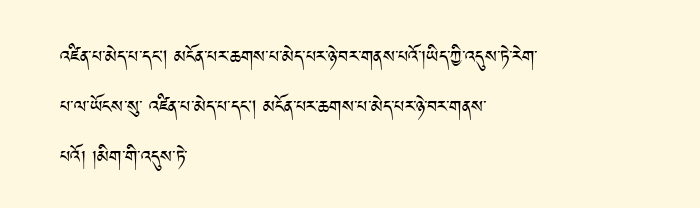འཛིན་པ་མེད་པ་དང། མངོན་པར་ཆགས་པ་མེད་པར་ཉེ་བར་གནས་པའོ་།ཡིད་ཀྱི་འདུས་ཏེ་རེག་པ་ལ་ཡོངས་སུ་ འཛིན་པ་མེད་པ་དང། མངོན་པར་ཆགས་པ་མེད་པར་ཉེ་བར་གནས་པའོ། །མིག་གི་འདུས་ཏེ་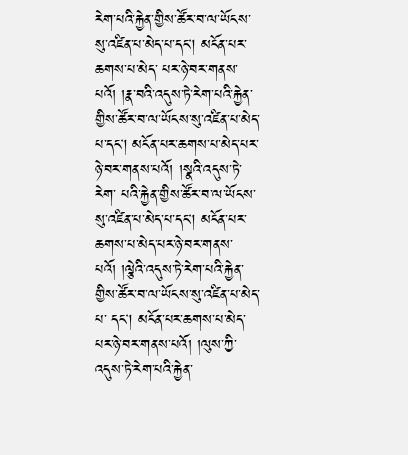རེག་པའི་རྐྱེན་གྱིས་ཚོར་བ་ལ་ཡོངས་སུ་འཛིན་པ་མེད་པ་དང། མངོན་པར་ཆགས་པ་མེད་ པར་ཉེ་བར་གནས་པའོ། །རྣ་བའི་འདུས་ཏེ་རེག་པའི་རྐྱེན་གྱིས་ཚོར་བ་ལ་ཡོངས་སུ་འཛིན་པ་མེད་པ་དང། མངོན་པར་ཆགས་པ་མེད་པར་ཉེ་བར་གནས་པའོ། །སྣའི་འདུས་ཏེ་རེག་ པའི་རྐྱེན་གྱིས་ཚོར་བ་ལ་ཡོངས་སུ་འཛིན་པ་མེད་པ་དང། མངོན་པར་ཆགས་པ་མེད་པར་ཉེ་བར་གནས་པའོ། །ལྕེའི་འདུས་ཏེ་རེག་པའི་རྐྱེན་གྱིས་ཚོར་བ་ལ་ཡོངས་སུ་འཛིན་པ་མེད་པ་ དང། མངོན་པར་ཆགས་པ་མེད་པར་ཉེ་བར་གནས་པའོ། །ལུས་ཀྱི་འདུས་ཏེ་རེག་པའི་རྐྱེན་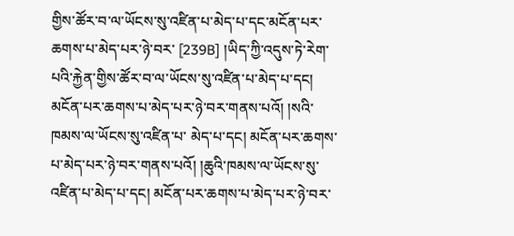གྱིས་ཚོར་བ་ལ་ཡོངས་སུ་འཛིན་པ་མེད་པ་དང་མངོན་པར་ཆགས་པ་མེད་པར་ཉེ་བར་ [239B] །ཡིད་ཀྱི་འདུས་ཏེ་རེག་པའི་རྐྱེན་གྱིས་ཚོར་བ་ལ་ཡོངས་སུ་འཛིན་པ་མེད་པ་དང། མངོན་པར་ཆགས་པ་མེད་པར་ཉེ་བར་གནས་པའོ། །སའི་ཁམས་ལ་ཡོངས་སུ་འཛིན་པ་ མེད་པ་དང། མངོན་པར་ཆགས་པ་མེད་པར་ཉེ་བར་གནས་པའོ། །ཆུའི་ཁམས་ལ་ཡོངས་སུ་འཛིན་པ་མེད་པ་དང། མངོན་པར་ཆགས་པ་མེད་པར་ཉེ་བར་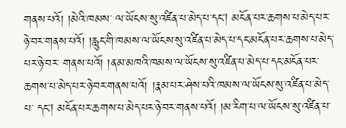གནས་པའོ། །མེའི་ཁམས་ ལ་ཡོངས་སུ་འཛིན་པ་མེད་པ་དང། མངོན་པར་ཆགས་པ་མེད་པར་ཉེ་བར་གནས་པའོ། །རླུང་གི་ཁམས་ལ་ཡོངས་སུ་འཛིན་པ་མེད་པ་དང་མངོན་པར་ཆགས་པ་མེད་པར་ཉེ་བར་ གནས་པའོ། །ནམ་མཁའི་ཁམས་ལ་ཡོངས་སུ་འཛིན་པ་མེད་པ་དང་མངོན་པར་ཆགས་པ་མེད་པར་ཉེ་བར་གནས་པའོ། །རྣམ་པར་ཤེས་པའི་ཁམས་ལ་ཡོངས་སུ་འཛིན་པ་མེད་པ་ དང། མངོན་པར་ཆགས་པ་མེད་པར་ཉེ་བར་གནས་པའོ། །མ་རིག་པ་ལ་ཡོངས་སུ་འཛིན་པ་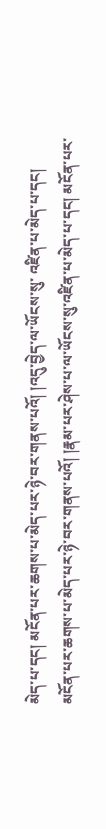མེད་པ་དང། མངོན་པར་ཆགས་པ་མེད་པར་ཉེ་བར་གནས་པའོ། །འདུ་བྱེད་ལ་ཡོངས་སུ་ འཛིན་པ་མེད་པ་དང། མངོན་པར་ཆགས་པ་མེད་པར་ཉེ་བར་གནས་པའོ། །རྣམ་པར་ཤེས་པ་ལ་ཡོངས་སུ་འཛིན་པ་མེད་པ་དང། མངོན་པར་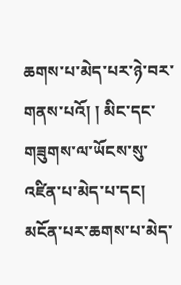ཆགས་པ་མེད་པར་ཉེ་བར་གནས་པའོ། ། མིང་དང་གཟུགས་ལ་ཡོངས་སུ་འཛིན་པ་མེད་པ་དང། མངོན་པར་ཆགས་པ་མེད་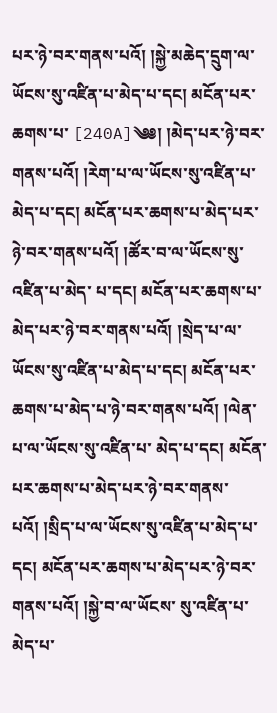པར་ཉེ་བར་གནས་པའོ། །སྐྱེ་མཆེད་དྲུག་ལ་ཡོངས་སུ་འཛིན་པ་མེད་པ་དང། མངོན་པར་ཆགས་པ་ [240A]༄༅། །མེད་པར་ཉེ་བར་གནས་པའོ། །རེག་པ་ལ་ཡོངས་སུ་འཛིན་པ་མེད་པ་དང། མངོན་པར་ཆགས་པ་མེད་པར་ཉེ་བར་གནས་པའོ། །ཚོར་བ་ལ་ཡོངས་སུ་འཛིན་པ་མེད་ པ་དང། མངོན་པར་ཆགས་པ་མེད་པར་ཉེ་བར་གནས་པའོ། །སྲེད་པ་ལ་ཡོངས་སུ་འཛིན་པ་མེད་པ་དང། མངོན་པར་ཆགས་པ་མེད་པ་ཉེ་བར་གནས་པའོ། །ལེན་པ་ལ་ཡོངས་སུ་འཛིན་པ་ མེད་པ་དང། མངོན་པར་ཆགས་པ་མེད་པར་ཉེ་བར་གནས་པའོ། །སྲིད་པ་ལ་ཡོངས་སུ་འཛིན་པ་མེད་པ་དང། མངོན་པར་ཆགས་པ་མེད་པར་ཉེ་བར་གནས་པའོ། །སྐྱེ་བ་ལ་ཡོངས་ སུ་འཛིན་པ་མེད་པ་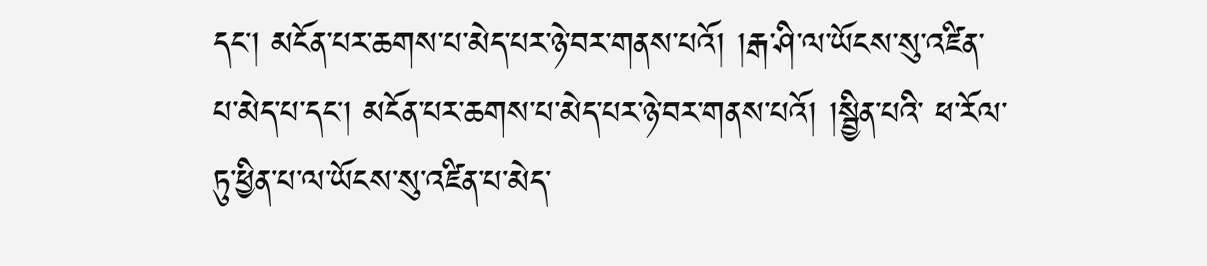དང། མངོན་པར་ཆགས་པ་མེད་པར་ཉེ་བར་གནས་པའོ། །རྒ་ཤི་ལ་ཡོངས་སུ་འཛིན་པ་མེད་པ་དང། མངོན་པར་ཆགས་པ་མེད་པར་ཉེ་བར་གནས་པའོ། །སྦྱིན་པའི་ ཕ་རོལ་ཏུ་ཕྱིན་པ་ལ་ཡོངས་སུ་འཛིན་པ་མེད་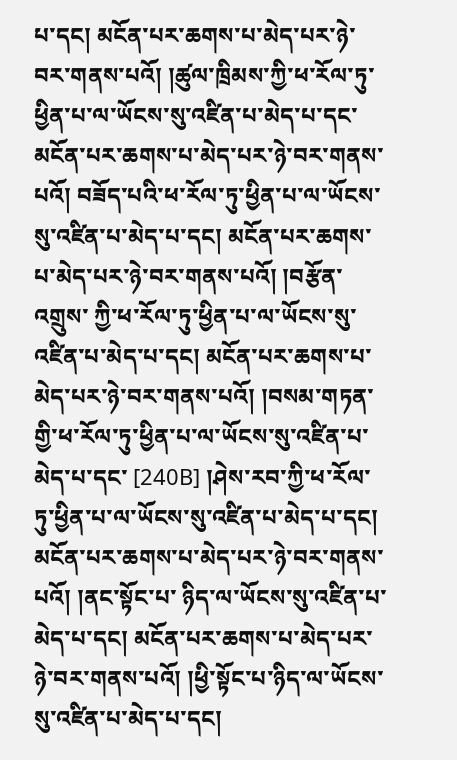པ་དང། མངོན་པར་ཆགས་པ་མེད་པར་ཉེ་བར་གནས་པའོ། །ཚུལ་ཁྲིམས་ཀྱི་ཕ་རོལ་ཏུ་ཕྱིན་པ་ལ་ཡོངས་སུ་འཛིན་པ་མེད་པ་དང་ མངོན་པར་ཆགས་པ་མེད་པར་ཉེ་བར་གནས་པའོ། བཟོད་པའི་ཕ་རོལ་ཏུ་ཕྱིན་པ་ལ་ཡོངས་སུ་འཛིན་པ་མེད་པ་དང། མངོན་པར་ཆགས་པ་མེད་པར་ཉེ་བར་གནས་པའོ། །བརྩོན་འགྲུས་ ཀྱི་ཕ་རོལ་ཏུ་ཕྱིན་པ་ལ་ཡོངས་སུ་འཛིན་པ་མེད་པ་དང། མངོན་པར་ཆགས་པ་མེད་པར་ཉེ་བར་གནས་པའོ། །བསམ་གཏན་གྱི་ཕ་རོལ་ཏུ་ཕྱིན་པ་ལ་ཡོངས་སུ་འཛིན་པ་མེད་པ་དང་ [240B] །ཤེས་རབ་ཀྱི་ཕ་རོལ་ཏུ་ཕྱིན་པ་ལ་ཡོངས་སུ་འཛིན་པ་མེད་པ་དང། མངོན་པར་ཆགས་པ་མེད་པར་ཉེ་བར་གནས་པའོ། །ནང་སྟོང་པ་ ཉིད་ལ་ཡོངས་སུ་འཛིན་པ་མེད་པ་དང། མངོན་པར་ཆགས་པ་མེད་པར་ཉེ་བར་གནས་པའོ། །ཕྱི་སྟོང་པ་ཉིད་ལ་ཡོངས་སུ་འཛིན་པ་མེད་པ་དང།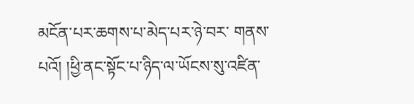མངོན་པར་ཆགས་པ་མེད་པར་ཉེ་བར་ གནས་པའོ། །ཕྱི་ནང་སྟོང་པ་ཉིད་ལ་ཡོངས་སུ་འཛིན་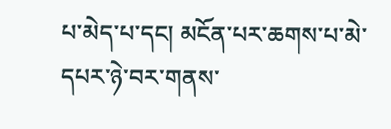པ་མེད་པ་དང། མངོན་པར་ཆགས་པ་མེ་དཔར་ཉེ་བར་གནས་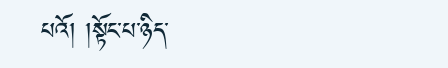པའོ། །སྟོང་པ་ཉིད་